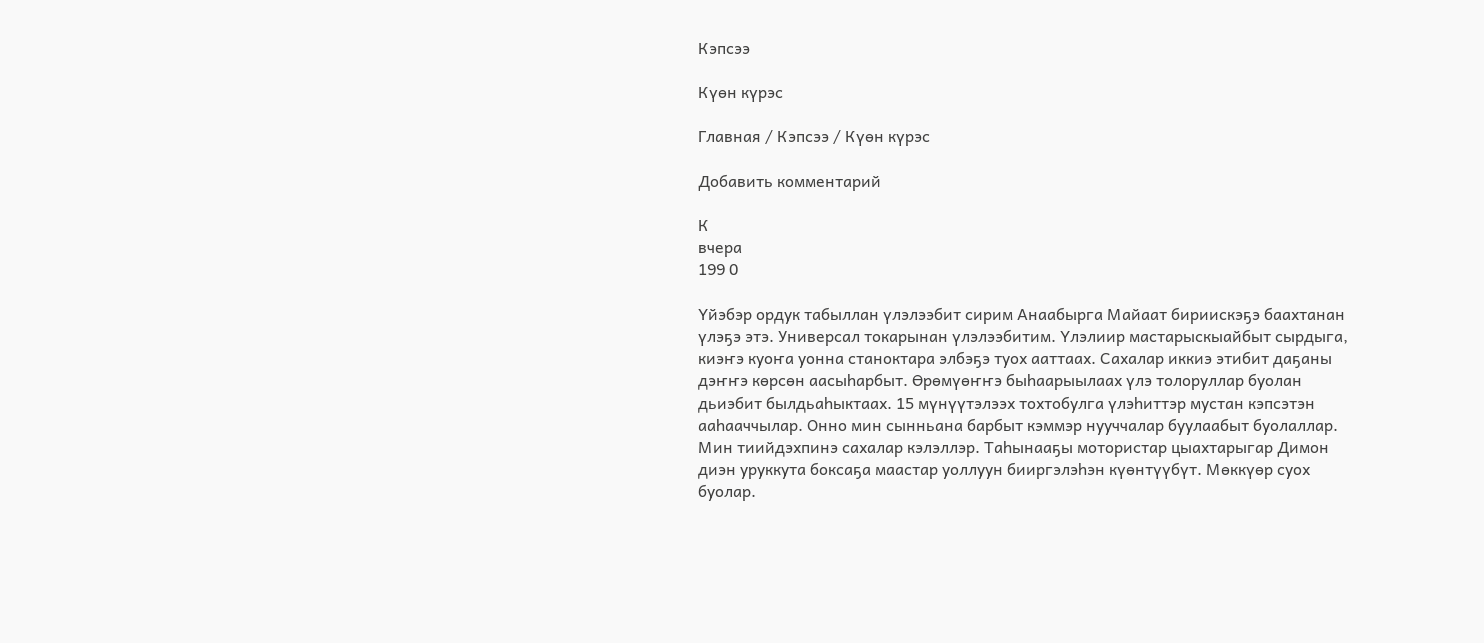Кэпсээ

Күөн күрэс

Главная / Кэпсээ / Күөн күрэс

Добавить комментарий

К
вчера
199 0

Үйэбэр ордук табыллан үлэлээбит сирим Анаабырга Майаат бириискэҕэ баахтанан үлэҕэ этэ. Универсал токарынан үлэлээбитим. Үлэлиир мастарыскыайбыт сырдыга, киэҥэ куоҥа уонна станоктара элбэҕэ туох ааттаах. Сахалар иккиэ этибит даҕаны дэҥҥэ көрсөн аасыһарбыт. Өрөмүөҥҥэ быһаарыылаах үлэ толоруллар буолан дьиэбит былдьаһыктаах. 15 мүнүүтэлээх тохтобулга үлэһиттэр мустан кэпсэтэн ааһааччылар. Онно мин сынньана барбыт кэммэр нууччалар буулаабыт буолаллар. Мин тиийдэхпинэ сахалар кэлэллэр. Таһынааҕы мотористар цыахтарыгар Димон диэн уруккута боксаҕа маастар уоллуун бииргэлэһэн күөнтүүбүт. Мөккүөр суох буолар.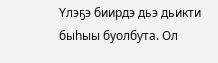Үлэҕэ биирдэ дьэ дьикти быһыы буолбута. Ол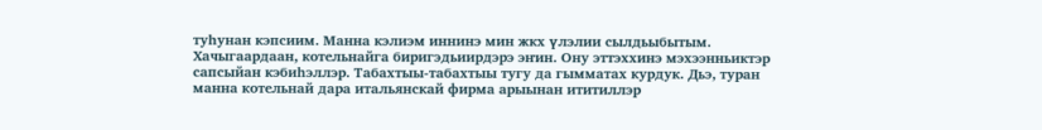туһунан кэпсиим. Манна кэлиэм иннинэ мин жкх үлэлии сылдьыбытым. Хачыгаардаан, котельнайга биригэдьиирдэрэ эҥин. Ону эттэххинэ мэхээнньиктэр сапсыйан кэбиһэллэр. Табахтыы-табахтыы тугу да гымматах курдук. Дьэ, туран манна котельнай дара итальянскай фирма арыынан ититиллэр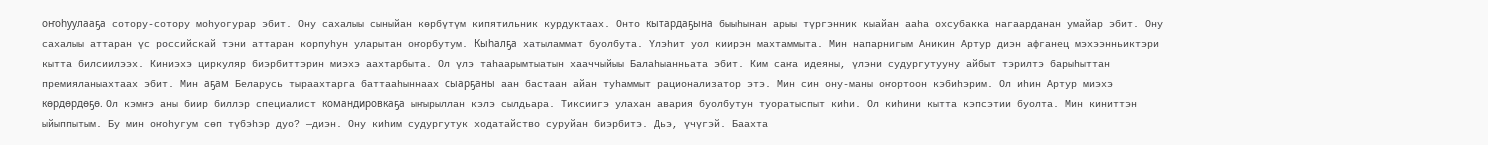оҥоһуулааҕа сотору-сотору моһуогурар эбит. Ону сахалыы сыныйан көрбүтүм кипятильник курдуктаах. Онто кытардаҕына быыһынан арыы түргэнник кыайан ааһа охсубакка нагаарданан умайар эбит. Ону сахалыы аттаран үс российскай тэни аттаран корпуһун уларытан оҥорбутум. Кыһалҕа хатыламмат буолбута. Үлэһит уол киирэн махтаммыта. Мин напарнигым Аникин Артур диэн афганец мэхээнньиктэри кытта билсиилээх. Киниэхэ циркуляр биэрбиттэрин миэхэ аахтарбыта. Ол үлэ таһаарымтыатын хааччыйыы Балаһыанньата эбит. Ким саҥа идеяны, үлэни судургутууну айбыт тэрилтэ барыһыттан премияланыахтаах эбит. Мин аҕам Беларусь тыраахтарга баттааһыннаах сыарҕаны аан бастаан айан туһаммыт рационализатор этэ. Мин син ону-маны оҥортоон кэбиһэрим. Ол иһин Артур миэхэ көрдөрдөҕө. Ол кэмҥэ аны биир биллэр специалист командировкаҕа ыҥырыллан кэлэ сылдьара. Тиксиигэ улахан авария буолбутун туоратыспыт киһи. Ол киһини кытта кэпсэтии буолта. Мин киниттэн ыйыппытым. Бу мин оҥоһугум сөп түбэһэр дуо? —диэн. Ону киһим судургутук ходатайство суруйан биэрбитэ. Дьэ, үчүгэй. Баахта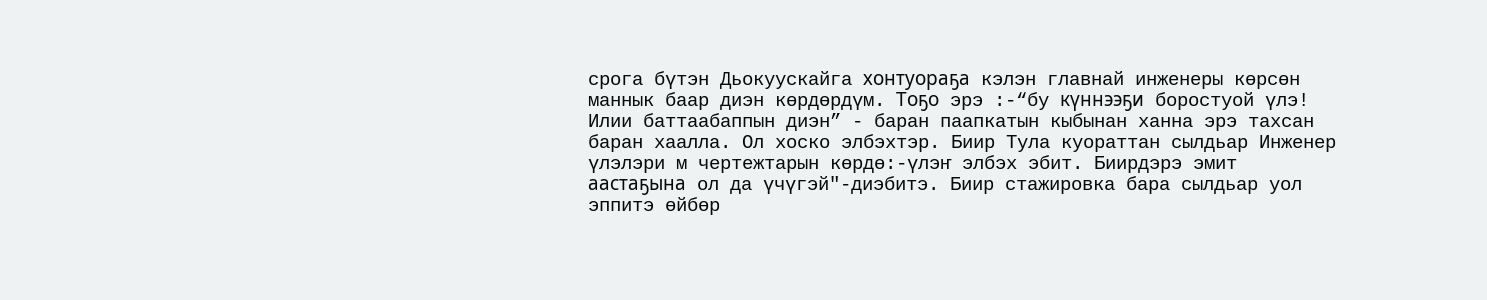срога бүтэн Дьокуускайга хонтуораҕа кэлэн главнай инженеры көрсөн маннык баар диэн көрдөрдүм. Тоҕо эрэ :-“бу күннээҕи боростуой үлэ! Илии баттаабаппын диэн” - баран паапкатын кыбынан ханна эрэ тахсан баран хаалла. Ол хоско элбэхтэр. Биир Тула куораттан сылдьар Инженер үлэлэри м чертежтарын көрдө:-үлэҥ элбэх эбит. Биирдэрэ эмит аастаҕына ол да үчүгэй"-диэбитэ. Биир стажировка бара сылдьар уол эппитэ өйбөр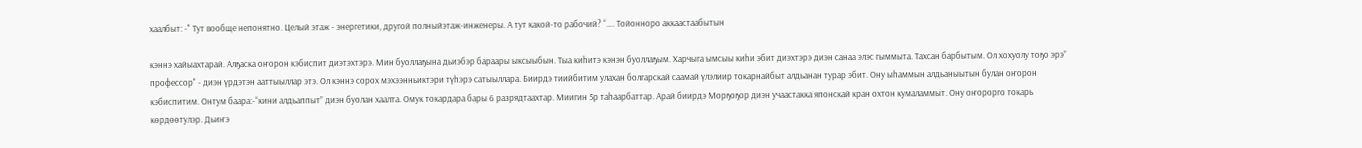хаалбыт: -" Тут вообще непонятно. Целый этаж - энергетики, другой полныйэтаж-инженеры. А тут какой-то рабочий? “…. Тойонноро аккаастаабытын

кэннэ хайыахтарай. Алҕаска оҥорон кэбиспит диэтэхтэрэ. Мин буоллаҕына дьиэбэр бараары ыксыыбын. Тыа киһитэ кэнэн буоллаҕым. Харчыга ымсыы киһи эбит диэхтэрэ диэн санаа элэс гыммыта. Тахсан барбытым. Ол хохуолу тоҕо эрэ” профессор" - диэн үрдэтэн ааттыыллар этэ. Ол кэннэ сорох мэхээнньиктэри түһэрэ сатыыллара. Биирдэ тиийбитим улахан болгарскай саамай үлэлиир токарнайбыт алдьанан турар эбит. Ону ыһаммын алдьаныытын булан оҥорон кэбиспитим. Онтум баара:-“кини алдьаппыт” диэн буолан хаалта. Омук токардара бары 6 разрядтаахтар. Миигин 5р таһаарбаттар. Арай биирдэ Морҕоҕор диэн учаастакка японскай кран охтон кумаламмыт. Ону оҥорорго токарь көрдөөтулэр. Дьиҥэ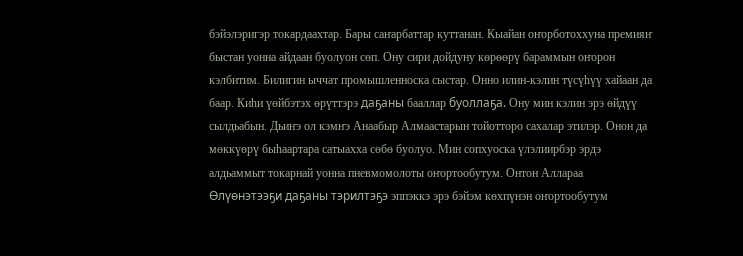бэйэлэригэр токардаахтар. Бары саҥарбаттар куттанан. Кыайан оҥорботоххуна премияҥ быстан уонна айдаан буолуон сөп. Ону сири дойдуну көрөөрү бараммын оҥорон кэлбитим. Билигин ыччат промышленноска сыстар. Онно илин-кэлин түсүһүү хайаан да баар. Киһи үөйбэтэх өрүттэрэ даҕаны бааллар буоллаҕа. Ону мин кэлин эрэ өйдүү сылдьабын. Дьиҥэ ол кэмҥэ Анаабыр Алмаастарын тойотторо сахалар этилэр. Онон да мөккүөрү быһаартара сатыахха сөбө буолуо. Мин сопхуоска үлэлиирбэр эрдэ алдьаммыт токарнай уонна пневмомолоты оҥортообутум. Онтон Аллараа Өлүөнэтээҕи даҕаны тэрилтэҕэ эппэккэ эрэ бэйэм көхпүнэн оҥортообутум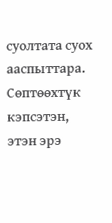суолтата суох ааспыттара. Сөптөөхтүк кэпсэтэн, этэн эрэ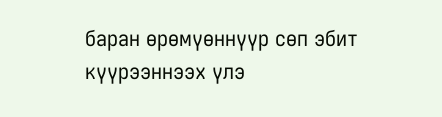баран өрөмүөннүүр сөп эбит күүрээннээх үлэ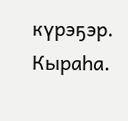күрэҕэр. Кыраһа.